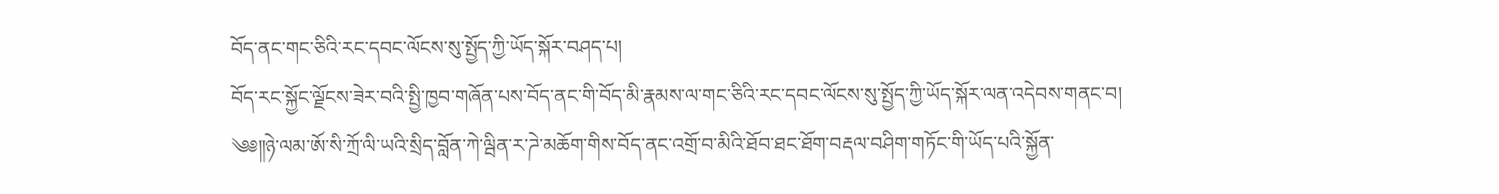བོད་ནང་གང་ཅིའི་རང་དབང་ལོངས་སུ་སྤྱོད་ཀྱི་ཡོད་སྐོར་བཤད་པ།
བོད་རང་སྐྱོང་ལྗོངས་ཟེར་བའི་སྤྱི་ཁྱབ་གཞོན་པས་བོད་ནང་གི་བོད་མི་རྣམས་ལ་གང་ཅིའི་རང་དབང་ལོངས་སུ་སྤྱོད་ཀྱི་ཡོད་སྐོར་ལན་འདེབས་གནང་བ།
༄༅༎ཉེ་ལམ་ཨོ་སི་ཀྲོ་ལི་ཡའི་སྲིད་བློན་ཀེ་ལྦིན་ར་ཌེ་མཆོག་གིས་བོད་ནང་འགྲོ་བ་མིའི་ཐོབ་ཐང་ཐོག་བརྡལ་བཤིག་གཏོང་གི་ཡོད་པའི་སྐྱོན་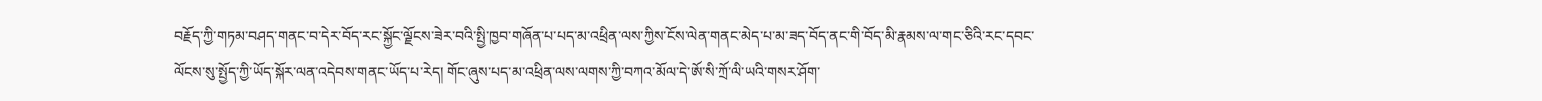བརྗོད་ཀྱི་གཏམ་བཤད་གནང་བ་དེར་བོད་རང་སྐྱོང་ལྗོངས་ཟེར་བའི་སྤྱི་ཁྱབ་གཞོན་པ་པད་མ་འཕྲིན་ལས་ཀྱིས་ངོས་ལེན་གནང་མེད་པ་མ་ཟད་བོད་ནང་གི་བོད་མི་རྣམས་ལ་གང་ཅིའི་རང་དབང་ལོངས་སུ་སྤྱོད་ཀྱི་ཡོད་སྐོར་ལན་འདེབས་གནང་ཡོད་པ་རེད། གོང་ཞུས་པད་མ་འཕྲིན་ལས་ལགས་ཀྱི་བཀའ་མོལ་དེ་ཨོ་སི་ཀྲོ་ལི་ཡའི་གསར་ཤོག་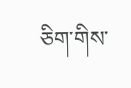ཅིག་གིས་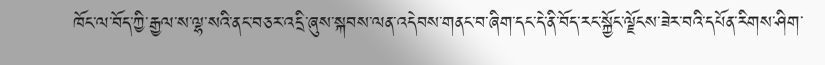ཁོང་ལ་བོད་ཀྱི་རྒྱལ་ས་ལྷ་སའི་ནང་བཅར་འདྲི་ཞུས་སྐབས་ལན་འདེབས་གནང་བ་ཞིག་དང་དེ་ནི་བོད་རང་སྐྱོང་ལྗོངས་ཟེར་བའི་དཔོན་རིགས་ཤིག་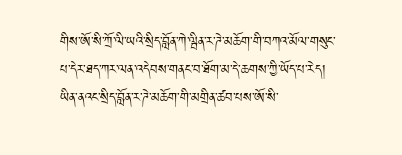གིས་ཨོ་སི་ཀྲོ་ལི་ཡའི་སྲིད་བློན་ཀེ་ལྦིན་ར་ཌེ་མཆོག་གི་བཀའ་མོལ་གསུང་པ་དེར་ཐད་ཀར་ལན་འདེབས་གནང་བ་ཐོག་མ་དེ་ཆགས་ཀྱི་ཡོད་པ་རེད།
ཡིན་ནའང་སྲིད་བློན་ར་ཌེ་མཆོག་གི་མགྲིན་ཚབ་པས་ཨོ་སི་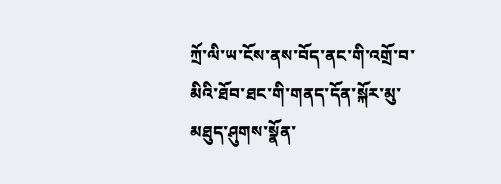ཀྲོ་ལི་ཡ་ངོས་ནས་བོད་ནང་གི་འགྲོ་བ་མིའི་ཐོབ་ཐང་གི་གནད་དོན་སྐོར་མུ་མཐུད་ཤུགས་སྣོན་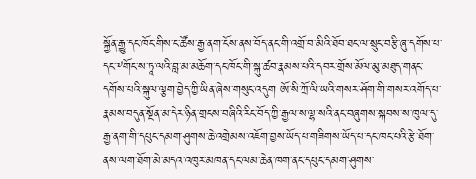སྐྱོན་རྒྱུ་དང་ཁོང་གིས་ང་ཚོས་རྒྱ་ནག་ངོས་ནས་བོད་ནང་གི་འགྲོ་བ་མིའི་ཐོབ་ཐང་ལ་སྲུང་བརྩི་ཞུ་དགོས་པ་དང་༸གོང་ས་ཏཱ་ལའི་བླ་མ་མཆོག་དང་ཁོང་གི་སྐུ་ཚབ་རྣམས་པའི་དབར་གྲོས་མོལ་མུ་མཐུད་གནང་དགོས་པའི་སྐུལ་ལྕག་བྱེད་ཀྱི་ཡིན་ཞེས་གསུང་འདུག ཨོ་སི་ཀྲོ་ལི་ཡའི་གསར་ཤོག་གི་གསར་འགོད་པ་རྣམས་བདུན་སྔོན་མ་དེར་ཉིན་གྲངས་བཞིའི་རིང་བོད་ཀྱི་རྒྱལ་ས་ལྷ་སའི་ནང་བཞུགས་སྐབས་ས་ཁུལ་དུ་རྒྱ་ནག་གི་དཔུང་དམག་ཤུགས་ཆེ་འགྲེམས་འཇོག་བྱས་ཡོད་པ་གཟིགས་ཡོད་པ་དང་ཁང་པའི་རྩེ་ཐོག་ནས་ལག་ཐོག་མེ་མདའ་འཁུར་མཁན་དང་ལམ་ཆེན་ཁག་ནང་དཔུང་དམག་ཤུགས་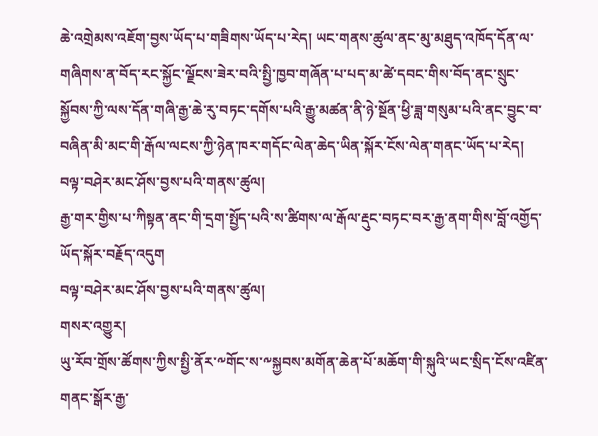ཆེ་འགྲེམས་འཇོག་བྱས་ཡོད་པ་གཟིགས་ཡོད་པ་རེད། ཡང་གནས་ཚུལ་ནང་མུ་མཐུད་འཁོད་དོན་ལ་གཞིགས་ན་བོད་རང་སྐྱོང་ལྗོངས་ཟེར་བའི་སྤྱི་ཁྱབ་གཞོན་པ་པད་མ་ཚེ་དབང་གིས་བོད་ནང་སྲུང་སྐྱོབས་ཀྱི་ལས་དོན་གཞི་རྒྱ་ཆེ་རུ་བཏང་དགོས་པའི་རྒྱུ་མཚན་ནི་ཉེ་སྔོན་ཕྱི་ཟླ་གསུམ་པའི་ནང་བྱུང་བ་བཞིན་མི་མང་གི་རྒོལ་ལངས་ཀྱི་ཉེན་ཁར་གདོང་ལེན་ཆེད་ཡིན་སྐོར་ངོས་ལེན་གནང་ཡོད་པ་རེད།
བལྟ་བཤེར་མང་ཤོས་བྱས་པའི་གནས་ཚུལ།
རྒྱ་གར་གྱིས་པ་ཀིསྟན་ནང་གི་དྲག་སྤྱོད་པའི་ས་ཚིགས་ལ་རྒོལ་རྡུང་བཏང་བར་རྒྱ་ནག་གིས་བློ་འགྱོད་ཡོད་སྐོར་བརྗོད་འདུག
བལྟ་བཤེར་མང་ཤོས་བྱས་པའི་གནས་ཚུལ།
གསར་འགྱུར།
ཡུ་རོབ་གྲོས་ཚོགས་ཀྱིས་སྤྱི་ནོར་༸གོང་ས་༸སྐྱབས་མགོན་ཆེན་པོ་མཆོག་གི་སྐུའི་ཡང་སྲིད་ངོས་འཛིན་གནང་སྒོར་རྒྱ་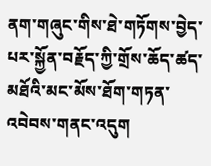ནག་གཞུང་གིས་ཐེ་གཏོགས་བྱེད་པར་སྐྱོན་བརྗོད་ཀྱི་གྲོས་ཆོད་ཚད་མཐོའི་མང་མོས་ཐོག་གཏན་འབེབས་གནང་འདུག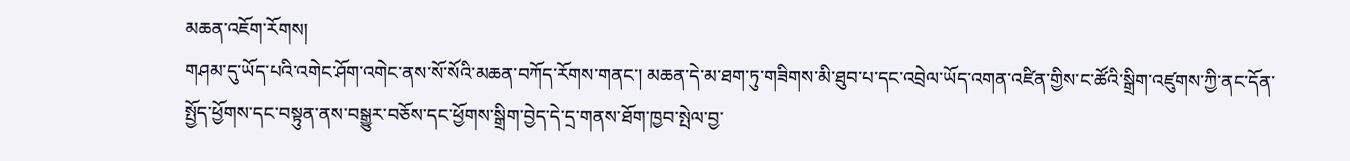མཆན་འཇོག་རོགས།
གཤམ་དུ་ཡོད་པའི་འགེང་ཤོག་འགེང་ནས་སོ་སོའི་མཆན་བཀོད་རོགས་གནང་། མཆན་དེ་མ་ཐག་ཏུ་གཟིགས་མི་ཐུབ་པ་དང་འབྲེལ་ཡོད་འགན་འཛིན་གྱིས་ང་ཚོའི་སྒྲིག་འཛུགས་ཀྱི་ནང་དོན་སྤྱོད་ཕྱོགས་དང་བསྟུན་ནས་བསྒྱུར་བཅོས་དང་ཕྱོགས་སྒྲིག་བྱེད་དེ་དྲ་གནས་ཐོག་ཁྱབ་སྤེལ་བྱ་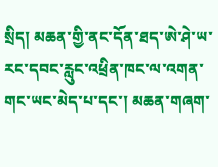སྲིད། མཆན་གྱི་ནང་དོན་ཐད་ཨེ་ཤེ་ཡ་རང་དབང་རླུང་འཕྲིན་ཁང་ལ་འགན་གང་ཡང་མེད་པ་དང་། མཆན་གཞག་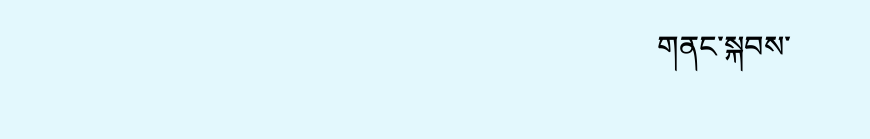གནང་སྐབས་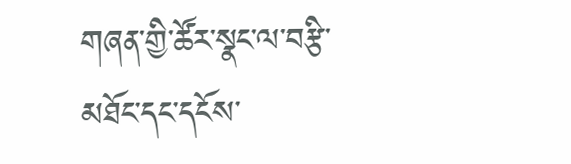གཞན་གྱི་ཚོར་སྣང་ལ་བརྩི་མཐོང་དང་དངོས་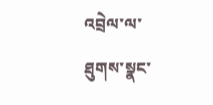འབྲེལ་ལ་ཐུགས་སྣང་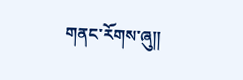གནང་རོགས་ཞུ༎